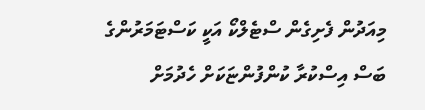މިއަދުން ފެށިގެން ސްޓެލްކޯ އަކީ ކަސްޓަމަރުންގެ ބަސް އިސްކުރާ ކުންފުންޏަކަށް ހެދުމަށް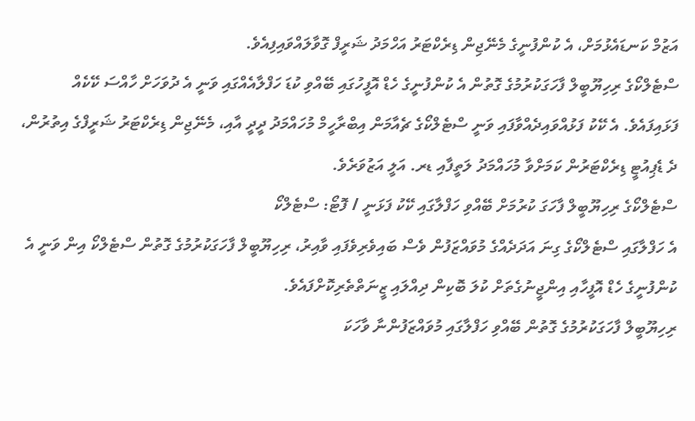އަޒުމް ކަނޑައެޅުމަށް، އެ ކުންފުނީގެ މެނޭޖިން ޑިރެކްޓަރު އަހްމަދު ޝަރީފް ގޮވާލައްވައިފިއެވެ.
ސްޓެލްކޯގެ ރިހިޔޫބީލް ފާހަގަކުރުމުގެ ގޮތުން އެ ކުންފުނީގެ ހެޑް އޮފީހުގައި ބޭއްވި ކުޑަ ހަފްލާއެއްގައި ވަނީ އެ ދުވަހަށް ހާއްސަ ކޭކެއް ފަޅައިފައެވެ. އެ ކޭކު ފަޅުއްވައިދެއްވާފައި ވަނީ ސްޓެލްކޯގެ ޗެއާމަން އިބްރާހީމް މުހައްމަދު ދީދީ އާއި، މެނޭޖިން ޑިރެކްޓަރު ޝަރީފްގެ އިތުރުން، ދެ ޑެޕިއުޓީ ޑިރެކްޓަރުން ކަމަށްވާ މުހައްމަދު ލަތީފާއި ޑރ. އަލީ އަޒުވަރެވެ.
ސްޓެލްކޯގެ ރިހިޔޫބީލް ފާހަގަ ކުރުމަށް ބޭއްވި ހަފްލާގައި ކޭކު ފަޅަނީ / ފޮޓޯ: ސްޓެލްކޯ
އެ ހަފްލާގައި ސްޓެލްކޯގެ ގިނަ އަދަދެއްގެ މުވައްޒަފުން ވެސް ބައިވެރިވެފައި ވާއިރު، ރިހިޔޫބީލް ފާހަގަކުރުމުގެ ގޮތުން ސްޓެލްކޯ އިން ވަނީ އެ ކުންފުނީގެ ހެޑް އޮފީހާއި އިންޖީނުގެތަށް ކުލަ ބޮކިން ދިއްލައި ޒީނަތްތެރިކޮށްފައެވެ.
ރިހިޔޫބީލް ފާހަގަކުރުމުގެ ގޮތުން ބޭއްވި ހަފްލާގައި މުވައްޒަފުންނާ ވާހަކަ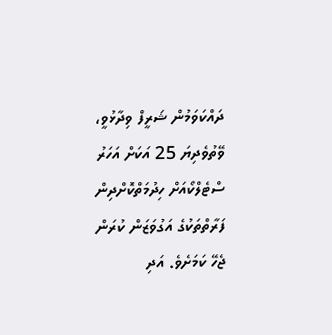ދައްކަވަމުން ޝަރީފް ވިދާޅުވީ، ވޭތުވެދިޔަ 25 އަކަށް އަހަރު ސްޓެލްކޯއަށް ހިދުމަތްކޮށްދިން ފަރާތްތަކުގެ އަގުވަޒަން ކުރަން ޖެހޭ ކަމަށެވެ. އަދި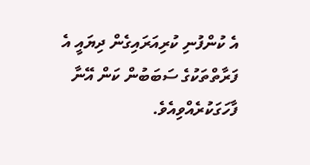އެ ކުންފުނި ކުރިއަރައިގެން ދިޔައީ އެ ފަރާތްތަކުގެ ސަބަބުން ކަން އޭނާ ފާހަގަކުރެއްވިއެވެ.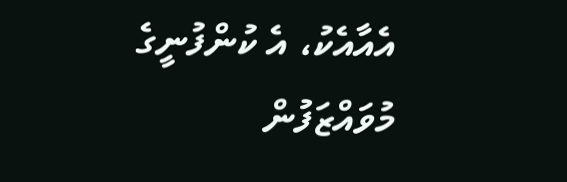އެއާއެކު، އެ ކުންފުނީގެ މުވައްޒަފުން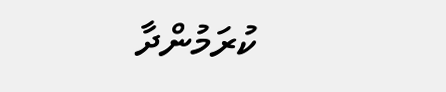ކުރަމުންދާ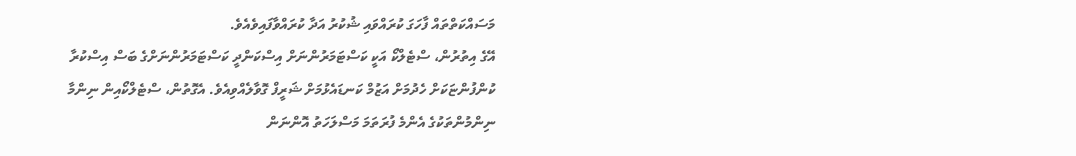މަސައްކަތްތައް ފާހަގަ ކުރައްވައި ޝުކުރު އަދާ ކުރައްވާފައިވެއެވެ.
އޭގެ އިތުރުން، ސްޓެލްކޯ އަކީ ކަސްޓަމަރުންނަށް އިސްކަންދީ ކަސްޓަމަރުންނަށްގެ ބަސް އިސްކުރާ ކުންފުންޏަކަށް ހެދުމަށް އަޒުމް ކަނޑައެޅުމަށް ޝަރީފް ގޮވާލެއްވިއެވެ. އެގޮތުން، ސްޓެލްކޯއިން ނިންމާ ނިންމުންތަކުގެ އެންމެ ފުރަތަމަ މަސްލަހަތު އޮންނަން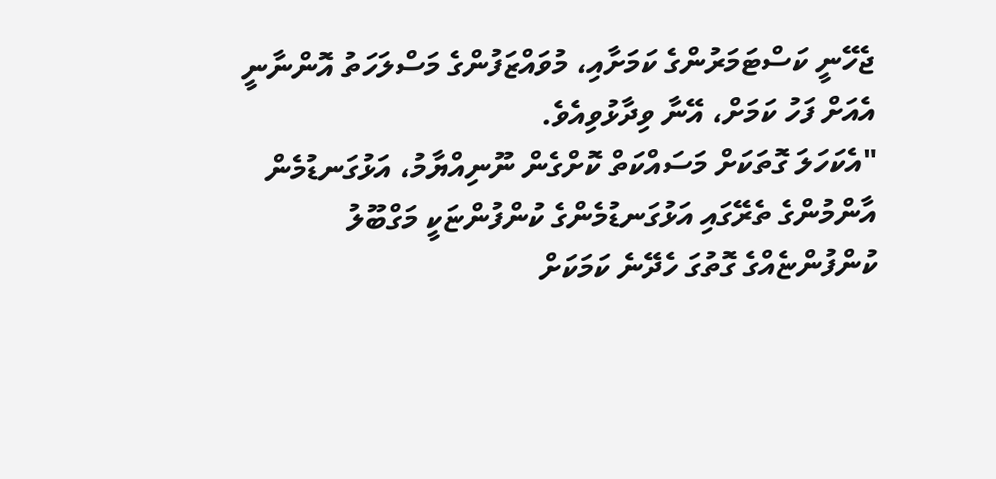ޖެހޭނީ ކަސްޓަމަރުންގެ ކަމަށާއި، މުވައްޒަފުންގެ މަސްލަހަތު އޮންނާނީ އެއަށް ފަހު ކަމަށް، އޭނާ ވިދާޅުވިއެވެ.
"އެކަހަލަ ގޮތަކަށް މަސައްކަތް ކޮށްގެން ނޫނިއްޔާމު، އަޅުގަނޑުމެން އާންމުންގެ ތެރޭގައި އަޅުގަނޑުމެންގެ ކުންފުންޏަކީ މަގްބޫލު ކުންފުންޏެއްގެ ގޮތުގަ ހެދޭނެ ކަމަކަށް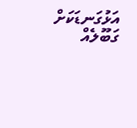އަޅުގަނޑަކަށް ގަބޫލެއް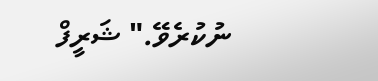ނުކުރެވޭ." ޝަރީފް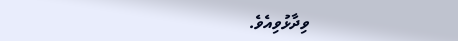ވިދާޅުވިއެވެ.